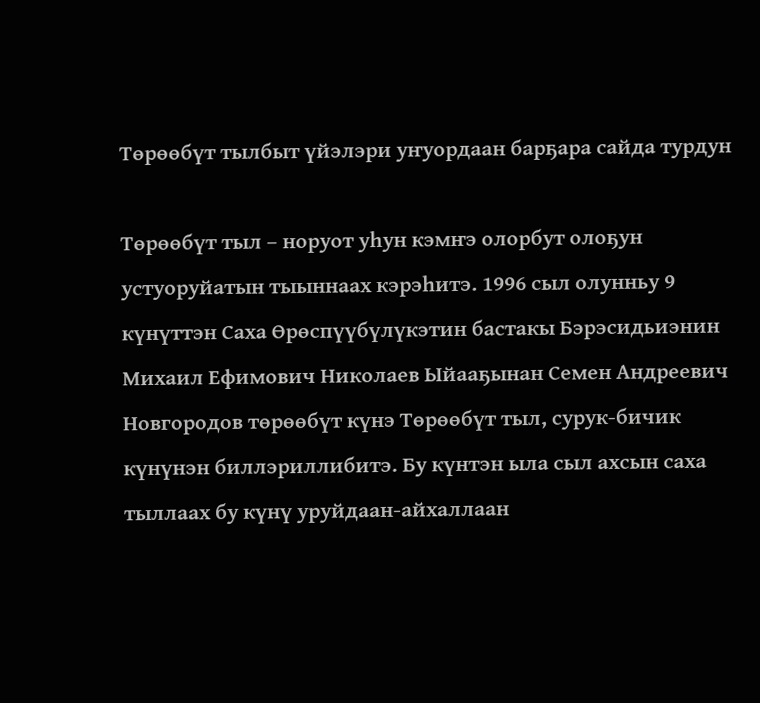Төрөөбүт тылбыт үйэлэри уҥуордаан барҕара сайда турдун

Төрөөбүт тыл – норуот уһун кэмҥэ олорбут олоҕун устуоруйатын тыыннаах кэрэһитэ. 1996 сыл олунньу 9 күнүттэн Саха Өрөспүүбүлүкэтин бастакы Бэрэсидьиэнин Михаил Ефимович Николаев Ыйааҕынан Семен Андреевич Новгородов төрөөбүт күнэ Төрөөбүт тыл, сурук-бичик күнүнэн биллэриллибитэ. Бу күнтэн ыла сыл ахсын саха тыллаах бу күнү уруйдаан-айхаллаан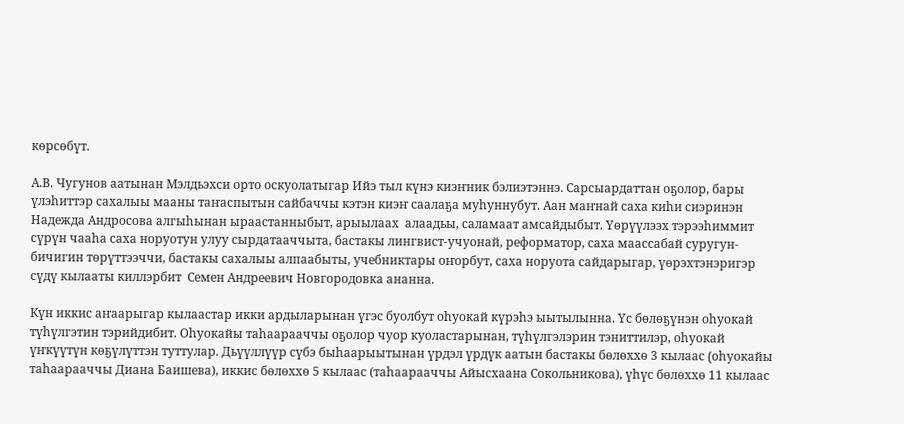көрсөбүт.

А.В. Чугунов аатынан Мэлдьэхси орто оскуолатыгар Ийэ тыл күнэ киэҥник бэлиэтэннэ. Сарсыардаттан оҕолор, бары үлэһиттэр сахалыы мааны таҥаспытын сайбаччы кэтэн киэҥ саалаҕа муһуннубут. Аан маҥнай саха киһи сиэринэн Надежда Андросова алгыһынан ыраастанныбыт, арыылаах  алаадьы, саламаат амсайдыбыт. Үөрүүлээх тэрээһиммит сүрүн чааһа саха норуотун улуу сырдатааччыта, бастакы лингвист-учуонай, реформатор, саха маассабай суругун-бичигин төрүттээччи, бастакы сахалыы алпаабыты, учебниктары оҥорбут, саха норуота сайдарыгар, үөрэхтэнэригэр сүдү кылааты киллэрбит  Семен Андреевич Новгородовка ананна.

Күн иккис аҥаарыгар кылаастар икки ардыларынан үгэс буолбут оһуокай күрэһэ ыытылынна. Үс бөлөҕүнэн оһуокай түһүлгэтин тэрийдибит. Оһуокайы таһаарааччы оҕолор чуор куоластарынан, түһүлгэлэрин тэниттилэр, оһуокай үҥкүүтүн көҕүлүттэн туттулар. Дьүүллүүр сүбэ быһаарыытынан үрдэл үрдүк аатын бастакы бөлөххө 3 кылаас (oһуокайы таһаарааччы Диана Баишева), иккис бөлөххө 5 кылаас (таһаарааччы Айысхаана Сокольникова), үһүс бөлөххө 11 кылаас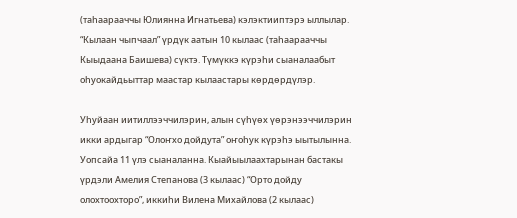(таһаарааччы Юлиянна Игнатьева) кэлэктииптэрэ ыллылар. “Кылаан чыпчаал” үрдүк аатын 10 кылаас (таһаарааччы Кыыдаана Баишева) сүктэ. Түмүккэ күрэһи сыаналаабыт оһуокайдьыттар маастар кылаастары көрдөрдүлэр.

Уһуйаан иитиллээччилэрин, алын сүһүөх үөрэнээччилэрин икки ардыгар “Олоҥхо дойдута” оҥоһук күрэһэ ыытылынна. Уопсайа 11 үлэ сыаналанна. Кыайыылаахтарынан бастакы үрдэли Амелия Степанова (3 кылаас) “Орто дойду олохтоохторо”, иккиһи Вилена Михайлова (2 кылаас)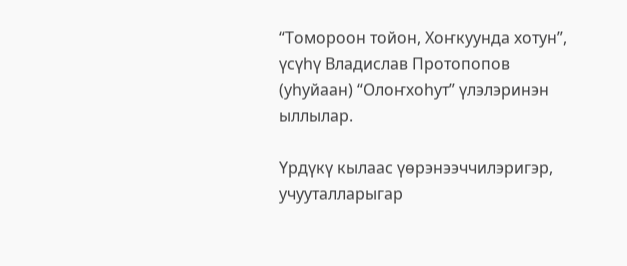“Томороон тойон, Хоҥкуунда хотун”, үсүһү Владислав Протопопов (уһуйаан) “Олоҥхоһут” үлэлэринэн ыллылар.

Үрдүкү кылаас үөрэнээччилэригэр, учууталларыгар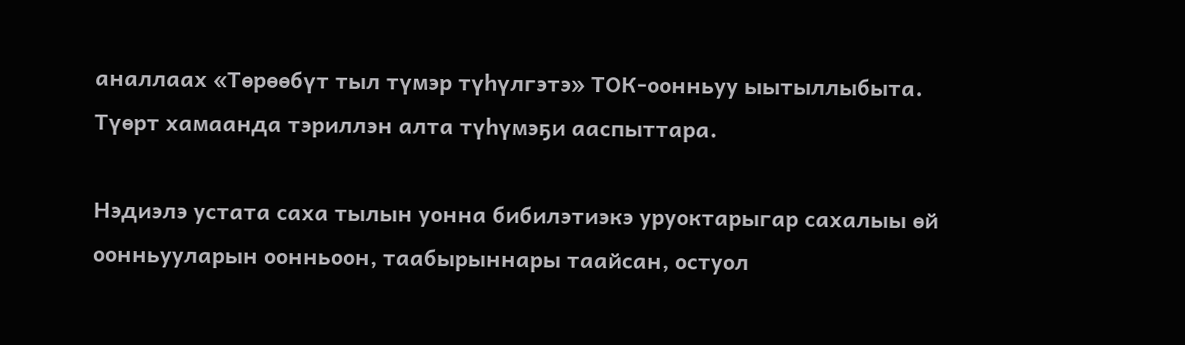аналлаах «Төрөөбүт тыл түмэр түһүлгэтэ» ТОК-оонньуу ыытыллыбыта. Түөрт хамаанда тэриллэн алта түһүмэҕи ааспыттара.

Нэдиэлэ устата саха тылын уонна бибилэтиэкэ уруоктарыгар сахалыы өй оонньууларын оонньоон, таабырыннары таайсан, остуол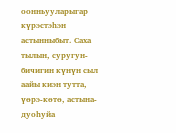оонньууларыгар күрэстэһэн астынныбыт. Саха тылын, суругун-бичигин күнүн сыл аайы киэн тутта, үөрэ-көтө, астына-дуоһуйа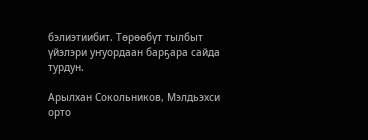бэлиэтиибит. Төрөөбүт тылбыт үйэлэри уҥуордаан барҕара сайда турдун.

Арылхан Сокольников, Мэлдьэхси орто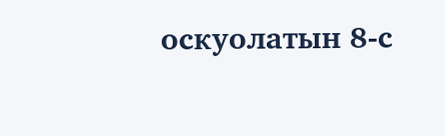оскуолатын 8-с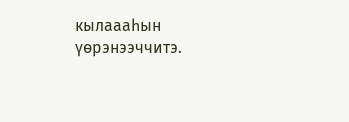кылаааһын үөрэнээччитэ.